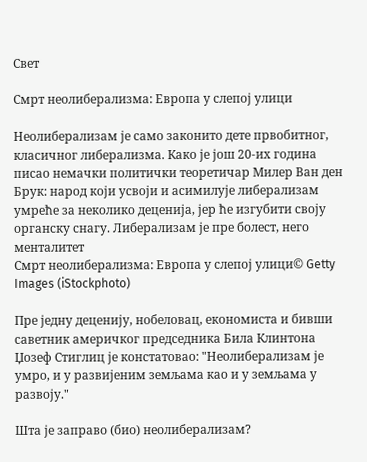Свет

Смрт неолиберализма: Европа у слепој улици

Неолиберализам је само законито дете првобитног, класичног либерализма. Како је још 20-их година писао немачки политички теоретичар Милер Ван ден Брук: народ који усвоји и асимилује либерализам умреће за неколико деценија, јер ће изгубити своју органску снагу. Либерализам је пре болест, него менталитет
Смрт неолиберализма: Европа у слепој улици© Getty Images (iStockphoto)

Пре једну деценију, нобеловац, економиста и бивши саветник америчког председника Била Клинтона Џозеф Стиглиц је констатовао: "Неолиберализам је умро, и у развијеним земљама као и у земљама у развоју."

Шта је заправо (био) неолиберализам?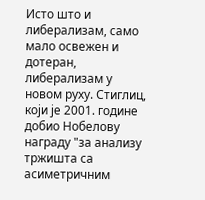Исто што и либерализам, само мало освежен и дотеран, либерализам у новом руху. Стиглиц, који је 2001. године добио Нобелову награду "за анализу тржишта са асиметричним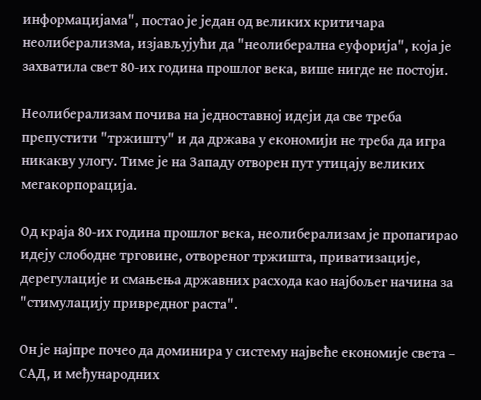информацијама", постао је један од великих критичара неолиберализма, изјављујући да "неолиберална еуфорија", која је захватила свет 80-их година прошлог века, више нигде не постоји.

Неолиберализам почива на једноставној идеји да све треба препустити "тржишту" и да држава у економији не треба да игра никакву улогу. Тиме је на Западу отворен пут утицају великих мегакорпорација.

Од краја 80-их година прошлог века, неолиберализам је пропагирао идеју слободне трговине, отвореног тржишта, приватизације, дерегулације и смањења државних расхода као најбољег начина за "стимулацију привредног раста".

Он је најпре почео да доминира у систему највеће економије света – САД, и међународних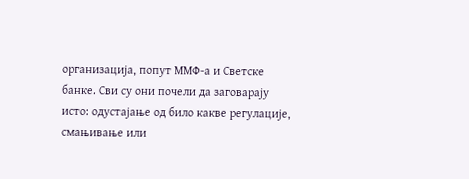организација, попут ММФ-а и Светске банке. Сви су они почели да заговарају исто: одустајање од било какве регулације, смањивање или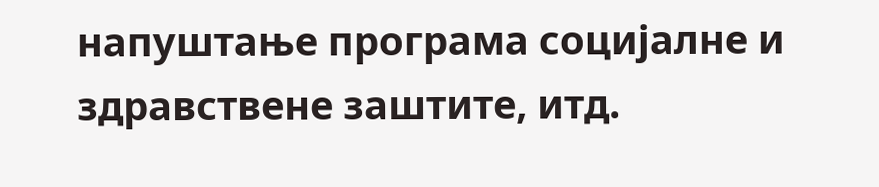напуштање програма социјалне и здравствене заштите, итд.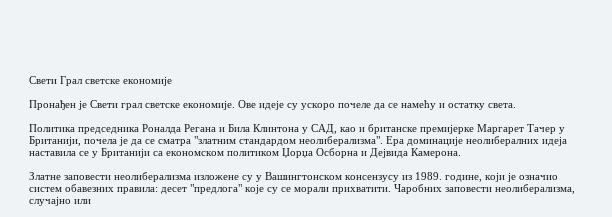Свети Грал светске економије

Пронађен је Свети грал светске економије. Ове идеје су ускоро почеле да се намећу и остатку света.

Политика председника Роналда Регана и Била Клинтона у САД, као и британске премијерке Маргарет Тачер у Британији, почела је да се сматра "златним стандардом неолиберализма". Ера доминације неолибералних идеја наставила се у Британији са економском политиком Џорџа Осборна и Дејвида Камерона.

Златне заповести неолиберализма изложене су у Вашингтонском консензусу из 1989. године, који је означио систем обавезних правила: десет "предлога" које су се морали прихватити. Чаробних заповести неолиберализма, случајно или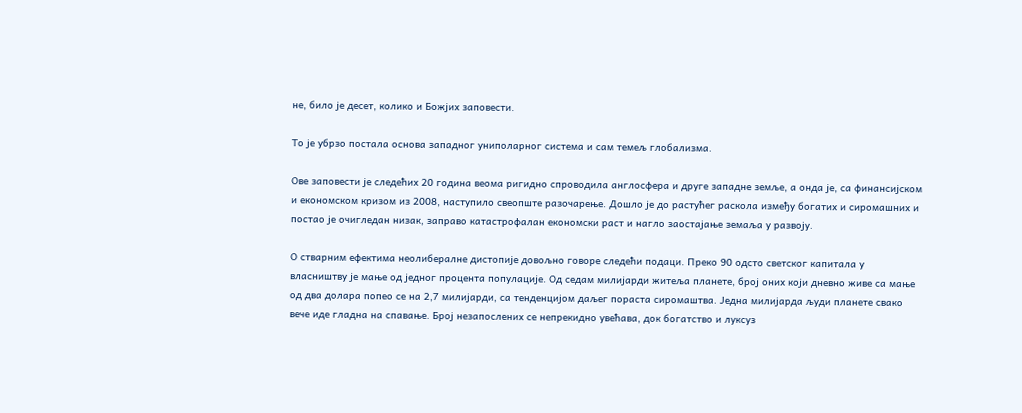не, било је десет, колико и Божјих заповести.

То је убрзо постала основа западног униполарног система и сам темељ глобализма.

Ове заповести је следећих 20 година веома ригидно спроводила англосфера и друге западне земље, а онда је, са финансијском и економском кризом из 2008, наступило свеопште разочарење. Дошло је до растућег раскола између богатих и сиромашних и постао је очигледан низак, заправо катастрофалан економски раст и нагло заостајање земаља у развоју.

О стварним ефектима неолибералне дистопије довољно говоре следећи подаци. Преко 90 одсто светског капитала у власништву је мање од једног процента популације. Од седам милијарди житеља планете, број оних који дневно живе са мање од два долара попео се на 2,7 милијарди, са тенденцијом даљег пораста сиромаштва. Једна милијарда људи планете свако вече иде гладна на спавање. Број незапослених се непрекидно увећава, док богатство и луксуз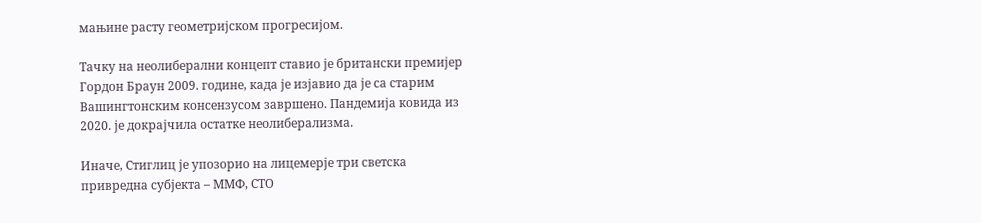мањине расту геометријском прогресијом.

Тачку на неолиберални концепт ставио је британски премијер Гордон Браун 2009. године, када је изјавио да је са старим Вашингтонским консензусом завршено. Пандемија ковида из 2020. је докрајчила остатке неолиберализма.

Иначе, Стиглиц је упозорио на лицемерје три светска привредна субјекта – ММФ, СТО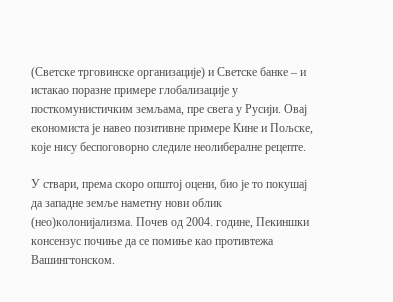(Светске трговинске организације) и Светске банке – и истакао поразне примере глобализације у посткомунистичким земљама, пре свега у Русији. Овај економиста је навео позитивне примере Кине и Пољске, које нису беспоговорно следиле неолибералне рецепте.

У ствари, према скоро општој оцени, био је то покушај да западне земље наметну нови облик (нео)колонијализма. Почев од 2004. године, Пекиншки консензус почиње да се помиње као противтежа Вашингтонском.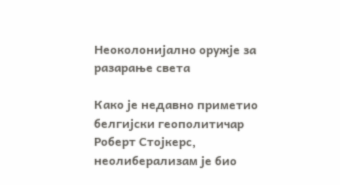Неоколонијално оружје за разарање света

Како је недавно приметио белгијски геополитичар Роберт Стојкерс, неолиберализам је био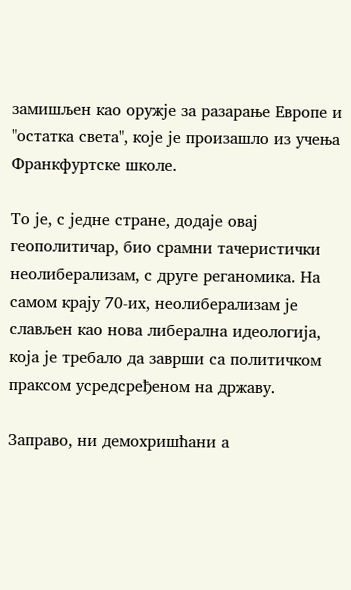замишљен као оружје за разарање Европе и "остатка света", које је произашло из учења Франкфуртске школе.

То је, с једне стране, додаје овај геополитичар, био срамни тачеристички неолиберализам, с друге реганомика. На самом крају 70-их, неолиберализам је слављен као нова либерална идеологија, која је требало да заврши са политичком праксом усредсређеном на државу.

Заправо, ни демохришћани а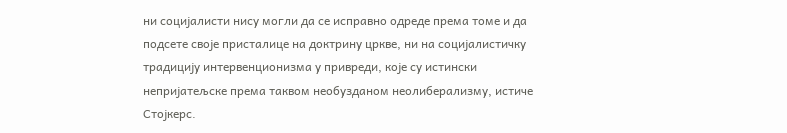ни социјалисти нису могли да се исправно одреде према томе и да подсете своје присталице на доктрину цркве, ни на социјалистичку традицију интервенционизма у привреди, које су истински непријатељске према таквом необузданом неолиберализму, истиче Стојкерс.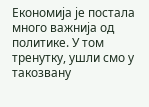Економија је постала много важнија од политике. У том тренутку, ушли смо у такозвану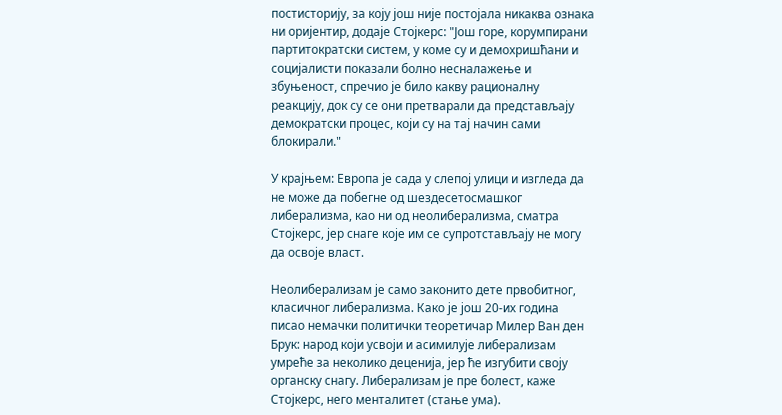постисторију, за коју још није постојала никаква ознака ни оријентир, додаје Стојкерс: "Још горе, корумпирани партитократски систем, у коме су и демохришћани и социјалисти показали болно несналажење и збуњеност, спречио је било какву рационалну реакцију, док су се они претварали да представљају демократски процес, који су на тај начин сами блокирали."

У крајњем: Европа је сада у слепој улици и изгледа да не може да побегне од шездесетосмашког либерализма, као ни од неолиберализма, сматра Стојкерс, јер снаге које им се супротстављају не могу да освоје власт.

Неолиберализам је само законито дете првобитног, класичног либерализма. Како је још 20-их година писао немачки политички теоретичар Милер Ван ден Брук: народ који усвоји и асимилује либерализам умреће за неколико деценија, јер ће изгубити своју органску снагу. Либерализам је пре болест, каже Стојкерс, него менталитет (стање ума).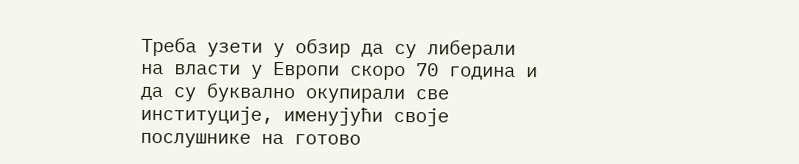Треба узети у обзир да су либерали на власти у Европи скоро 70 година и да су буквално окупирали све институције, именујући своје послушнике на готово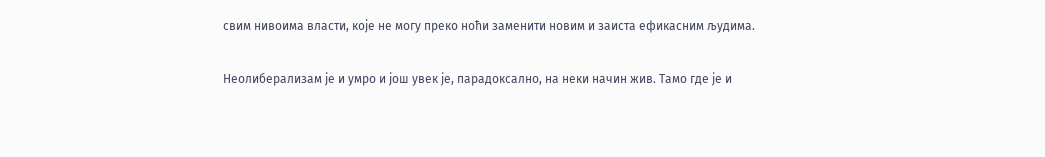свим нивоима власти, које не могу преко ноћи заменити новим и заиста ефикасним људима.

Неолиберализам је и умро и још увек је, парадоксално, на неки начин жив. Тамо где је и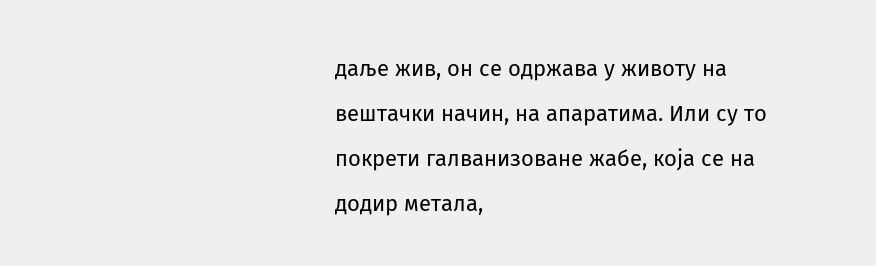даље жив, он се одржава у животу на вештачки начин, на апаратима. Или су то покрети галванизоване жабе, која се на додир метала,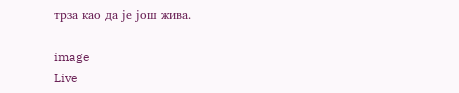трза као да је још жива.

image
Live